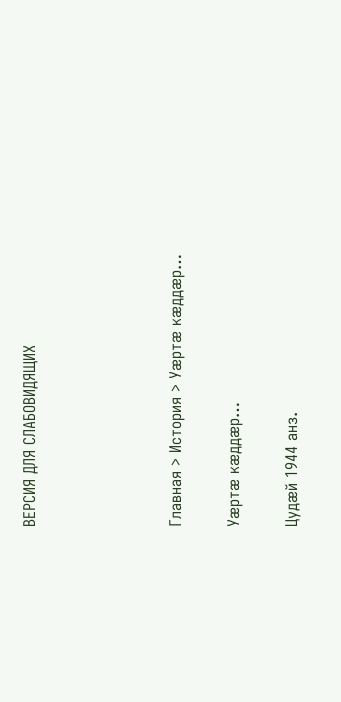ВЕРСИЯ ДЛЯ СЛАБОВИДЯЩИХ




Главная > История > Уæртæ кæддæр…

Уæртæ кæддæр…

Цудæй 1944 анз.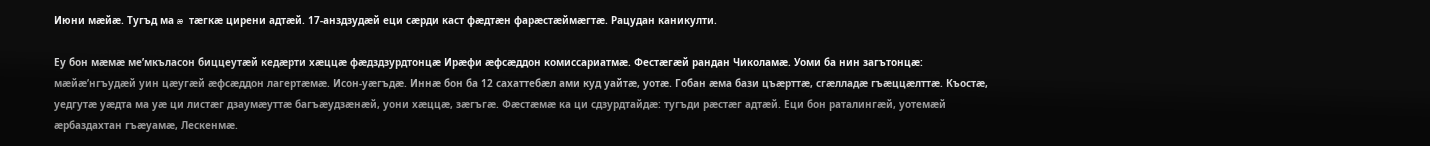Июни мæйæ. Тугъд ма æ тæгкæ цирени адтæй. 17-анздзудæй еци сæрди каст фæдтæн фарæстæймæгтæ. Рацудан каникулти.

Еу бон мæмæ меʹмкъласон биццеутæй кедæрти хæццæ фæдздзурдтонцæ Ирæфи æфсæддон комиссариатмæ. Фестæгæй рандан Чиколамæ. Уоми ба нин загътонцæ: мæйæʹнгъудæй уин цæугæй æфсæддон лагертæмæ. Исон-уæгъдæ. Иннæ бон ба 12 сахаттебæл ами куд уайтæ, уотæ. Гобан æма бази цъæрттæ, сгæлладæ гъæццæлттæ. Къостæ, уедгутæ уæдта ма уæ ци листæг дзаумæуттæ багъæудзæнæй, уони хæццæ, зæгъгæ. Фæстæмæ ка ци сдзурдтайдæ: тугъди рæстæг адтæй. Еци бон раталингæй, уотемæй æрбаздахтан гъæуамæ, Лескенмæ.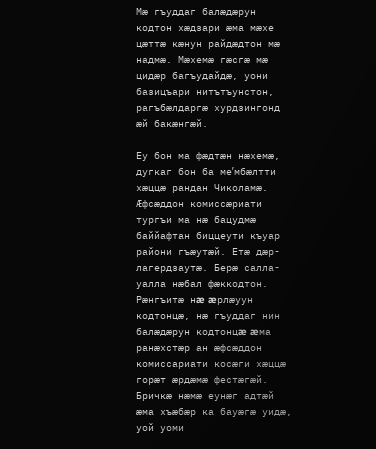Мæ гъуддаг балæдæрун кодтон хæдзари æма мæхе цæттæ кæнун райдæдтон мæ надмæ. Мæхемæ гæсгæ мæ цидæр багъудайдæ, уони базицъари нитътъунстон, рагъбæлдаргæ хурдзингонд æй бакæнгæй.

Еу бон ма фæдтæн нæхемæ, дугкаг бон ба меʹмбæлтти хæццæ рандан Чиколамæ. Æфсæддон комиссæриати тургъи ма нæ бацудмæ баййафтан биццеути къуар райони гъæутæй. Етæ дæр-лагердзаутæ. Берæ салла-уалла нæбал фæккодтон. Рæнгъитæ нæ æрлæуун кодтонцæ, нæ гъуддаг нин балæдæрун кодтонцæ æма ранæхстæр ан æфсæддон комиссариати косæги хæццæ горæт æрдæмæ фестæгæй. Бричкæ нæмæ еунæг адтæй æма хъæбæр ка бауæгæ уидæ, уой уоми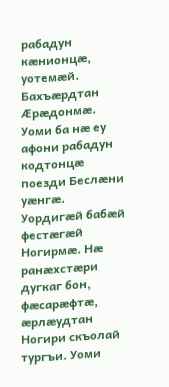рабадун кæнионцæ, уотемæй. Бахъæрдтан Æрæдонмæ. Уоми ба нæ еу афони рабадун кодтонцæ поезди Беслæни уæнгæ. Уордигæй бабæй фестæгæй Ногирмæ. Нæ ранæхстæри дугкаг бон, фæсарæфтæ, æрлæудтан Ногири скъолай тургъи. Уоми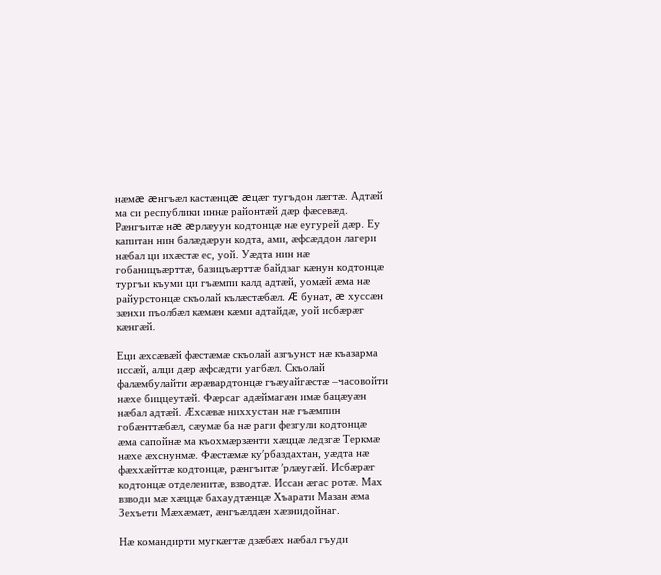нæмæ æнгъæл кастæнцæ æцæг тугъдон лæгтæ. Адтæй ма си республики иннæ районтæй дæр фæсевæд. Рæнгъитæ нæ æрлæуун кодтонцæ нæ еугурей дæр. Еу капитан нин балæдæрун кодта, ами, æфсæддон лагери нæбал ци ихæстæ ес, уой. Уæдта нин нæ гобаницъæрттæ, базицъæрттæ байдзаг кæнун кодтонцæ тургъи къуми ци гъæмпи калд адтæй, уомæй æма нæ райурстонцæ скъолай кълæстæбæл. Æ бунат, æ хуссæн зæнхи пъолбæл кæмæн кæми адтайдæ, уой исбæрæг кæнгæй.

Еци æхсæвæй фæстæмæ скъолай азгъунст нæ къазарма иссæй, алци дæр æфсæдти уагбæл. Скъолай фалæмбулайти æрæвардтонцæ гъæуайгæстæ –часовойти нæхе биццеутæй. Фæрсаг адæймагæн имæ бацæуæн нæбал адтæй. Æхсæвæ ниххустан нæ гъæмпин гобæнттæбæл, сæумæ ба нæ раги фезгули кодтонцæ æма сапойнæ ма къохмæрзæнти хæццæ ледзгæ Теркмæ нæхе æхснунмæ. Фæстæмæ куʹрбаздахтан, уæдта нæ фæххæйттæ кодтонцæ, рæнгъитæ ʹрлæугæй. Исбæрæг кодтонцæ отделенитæ, взводтæ. Иссан æгас ротæ. Мах взводи мæ хæццæ бахаудтæнцæ Хъарати Мазан æма Зехъети Мæхæмæт, æнгъæлдæн хæзнидойнаг.

Нæ командирти мугкæгтæ дзæбæх нæбал гъуди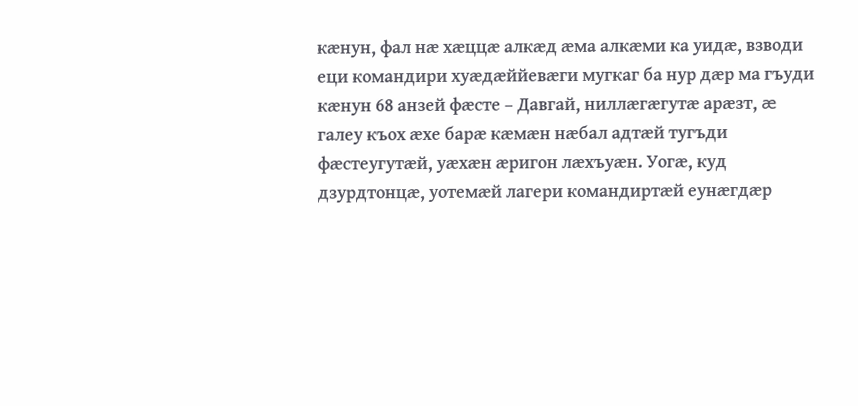кæнун, фал нæ хæццæ алкæд æма алкæми ка уидæ, взводи еци командири хуæдæййевæги мугкаг ба нур дæр ма гъуди кæнун 68 анзей фæсте – Давгай, ниллæгæгутæ арæзт, æ галеу къох æхе барæ кæмæн нæбал адтæй тугъди фæстеугутæй, уæхæн æригон лæхъуæн. Уогæ, куд дзурдтонцæ, уотемæй лагери командиртæй еунæгдæр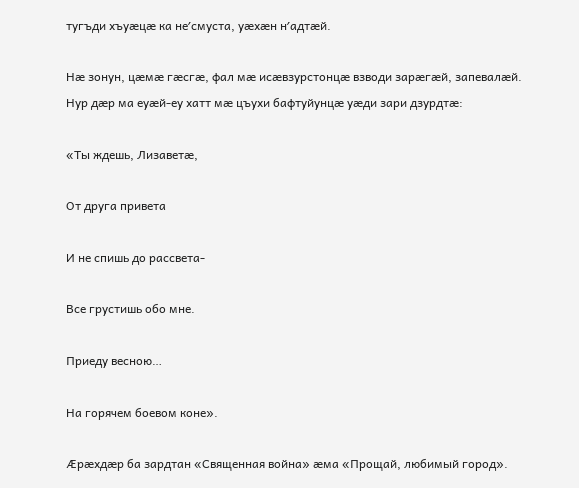тугъди хъуæцæ ка неʹсмуста, уæхæн нʹадтæй.

Нæ зонун, цæмæ гæсгæ, фал мæ исæвзурстонцæ взводи зарæгæй, запевалæй. Нур дæр ма еуæй-еу хатт мæ цъухи бафтуйунцæ уæди зари дзурдтæ:

«Ты ждешь, Лизаветæ,

От друга привета

И не спишь до рассвета-

Все грустишь обо мне.

Приеду весною…

На горячем боевом коне».

Æрæхдæр ба зардтан «Священная война» æма «Прощай, любимый город».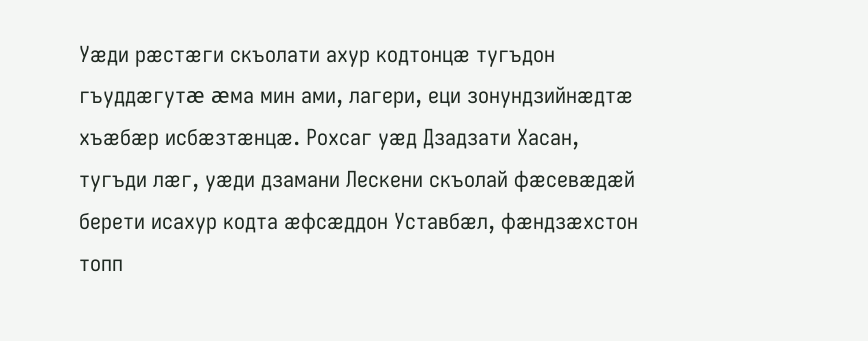Уæди рæстæги скъолати ахур кодтонцæ тугъдон гъуддæгутæ æма мин ами, лагери, еци зонундзийнæдтæ хъæбæр исбæзтæнцæ. Рохсаг уæд Дзадзати Хасан, тугъди лæг, уæди дзамани Лескени скъолай фæсевæдæй берети исахур кодта æфсæддон Уставбæл, фæндзæхстон топп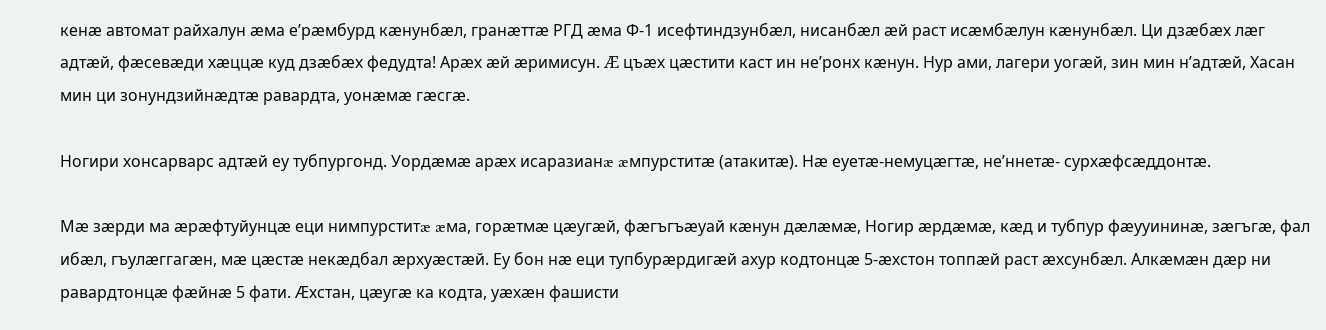кенæ автомат райхалун æма еʹрæмбурд кæнунбæл, гранæттæ РГД æма Ф-1 исефтиндзунбæл, нисанбæл æй раст исæмбæлун кæнунбæл. Ци дзæбæх лæг адтæй, фæсевæди хæццæ куд дзæбæх федудта! Арæх æй æримисун. Æ цъæх цæстити каст ин неʹронх кæнун. Нур ами, лагери уогæй, зин мин нʹадтæй, Хасан мин ци зонундзийнæдтæ равардта, уонæмæ гæсгæ.

Ногири хонсарварс адтæй еу тубпургонд. Уордæмæ арæх исаразианæ æмпурститæ (атакитæ). Нæ еуетæ-немуцæгтæ, неʹннетæ- сурхæфсæддонтæ.

Мæ зæрди ма æрæфтуйунцæ еци нимпурститæ æма, горæтмæ цæугæй, фæгъгъæуай кæнун дæлæмæ, Ногир æрдæмæ, кæд и тубпур фæууининæ, зæгъгæ, фал ибæл, гъулæггагæн, мæ цæстæ некæдбал æрхуæстæй. Еу бон нæ еци тупбурæрдигæй ахур кодтонцæ 5-æхстон топпæй раст æхсунбæл. Алкæмæн дæр ни равардтонцæ фæйнæ 5 фати. Æхстан, цæугæ ка кодта, уæхæн фашисти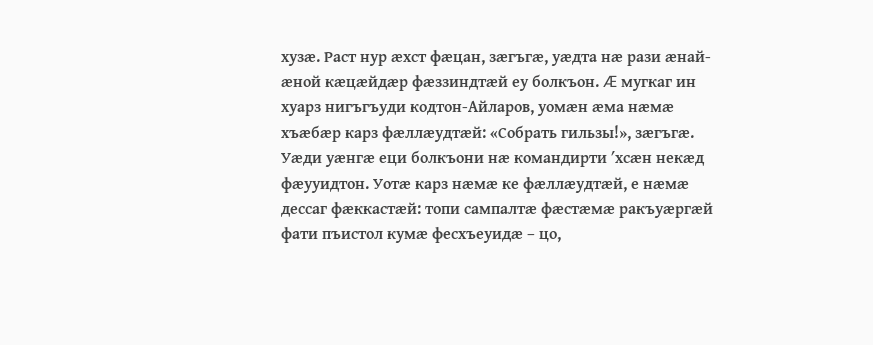хузæ. Раст нур æхст фæцан, зæгъгæ, уæдта нæ рази æнай-æной кæцæйдæр фæззиндтæй еу болкъон. Æ мугкаг ин хуарз нигъгъуди кодтон-Айларов, уомæн æма нæмæ хъæбæр карз фæллæудтæй: «Собрать гильзы!», зæгъгæ. Уæди уæнгæ еци болкъони нæ командирти ʹхсæн некæд фæууидтон. Уотæ карз нæмæ ке фæллæудтæй, е нæмæ дессаг фæккастæй: топи сампалтæ фæстæмæ ракъуæргæй фати пъистол кумæ фесхъеуидæ – цо,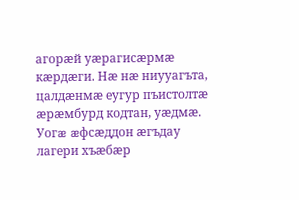агорæй уæрагисæрмæ кæрдæги. Нæ нæ ниууагъта, цалдæнмæ еугур пъистолтæ æрæмбурд кодтан, уæдмæ. Уогæ æфсæддон æгъдау лагери хъæбæр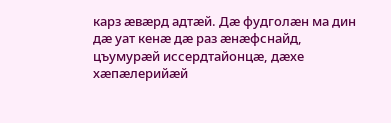карз æвæрд адтæй. Дæ фудголæн ма дин дæ уат кенæ дæ раз æнæфснайд, цъумурæй иссердтайонцæ, дæхе хæпæлерийæй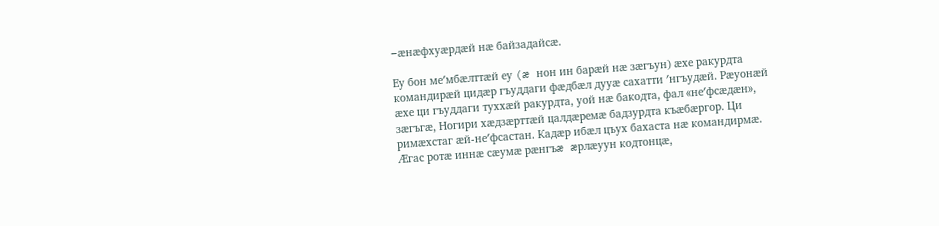–æнæфхуæрдæй нæ байзадайсæ.

Еу бон меʹмбæлттæй еу (æ нон ин барæй нæ зæгъун) æхе ракурдта командирæй цидæр гъуддаги фæдбæл дууæ сахатти ʹнгъудæй. Рæуонæй æхе ци гъуддаги туххæй ракурдта, уой нæ бакодта, фал «неʹфсæдæн», зæгъгæ, Ногири хæдзæрттæй цалдæремæ бадзурдта къæбæргор. Ци римæхстаг æй-неʹфсастан. Кадæр ибæл цъух бахаста нæ командирмæ. Æгас ротæ иннæ сæумæ рæнгъæ æрлæуун кодтонцæ,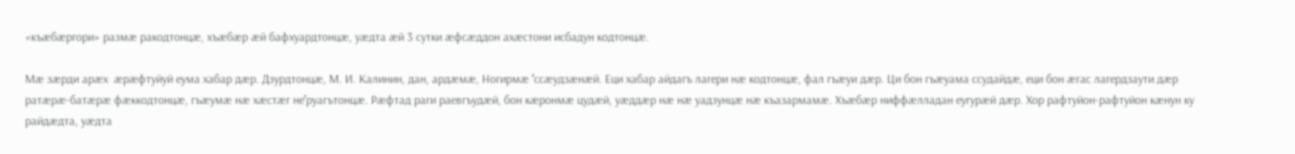«къæбæргори» размæ ракодтонцæ, хъæбæр æй бафхуардтонцæ, уæдта æй 3 сутки æфсæддон ахæстони исбадун кодтонцæ.

Мæ зæрди арæх  æрæфтуйуй еума хабар дæр. Дзурдтонцæ, М. И. Калинин, дан, ардæмæ, Ногирмæ ʹссæудзæнæй. Еци хабар айдагъ лагери нæ кодтонцæ, фал гъæуи дæр. Ци бон гъæуама ссудайдæ, еци бон æгас лагердзаути дæр ратæрæ-батæрæ фæккодтонцæ, гъæумæ нæ хæстæг неʹруагътонцæ. Рæфтад раги раевгъудæй, бон кæронмæ цудæй, уæддæр нæ нæ уадзунцæ нæ къазармамæ. Хъæбæр ниффæлладан еугурæй дæр. Хор рафтуйон-рафтуйон кæнун ку райдæдта, уæдта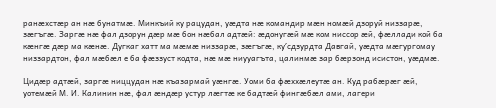ранæхстæр ан нæ бунатмæ. Минкъий ку рацудан, уæдта нæ командир мæн номæй дзоруй низзарæ, зæгъгæ. Заргæ нæ фал дзорун дæр мæ бон нæбал адтæй: æдонугæй мæ ком ниссор æй, фæллади кой ба кæнгæ дæр ма кæнæ. Дугкаг хатт ма мæмæ низзарæ, зæгъгæ, куʹсдзурдта Давгай, уæдта мæгургомау низзардтон, фал мæбæл е ба фæззуст кодта, нæ мæ ниууагъта, цалинмæ зар бæрзонд исистон, уæдмæ.

Цидæр адтæй, заргæ ниццудан нæ къазармай уæнгæ. Уоми ба фæххæлеутæ ан. Куд рабæрæг æй, уотемæй М. И. Калинин нæ, фал æндæр устур лæгтæ ке бадтæй фингæбæл ами, лагери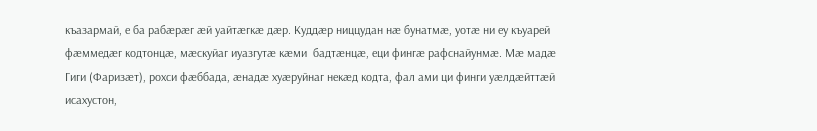къазармай, е ба рабæрæг æй уайтæгкæ дæр. Куддæр ниццудан нæ бунатмæ, уотæ ни еу къуарей фæммедæг кодтонцæ, мæскуйаг иуазгутæ кæми  бадтæнцæ, еци фингæ рафснайунмæ. Мæ мадæ Гиги (Фаризæт), рохси фæббада, æнадæ хуæруйнаг некæд кодта, фал ами ци финги уæлдæйттæй исахустон,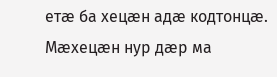етæ ба хецæн адæ кодтонцæ. Мæхецæн нур дæр ма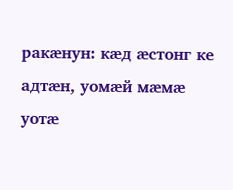ракæнун: кæд æстонг ке адтæн, уомæй мæмæ уотæ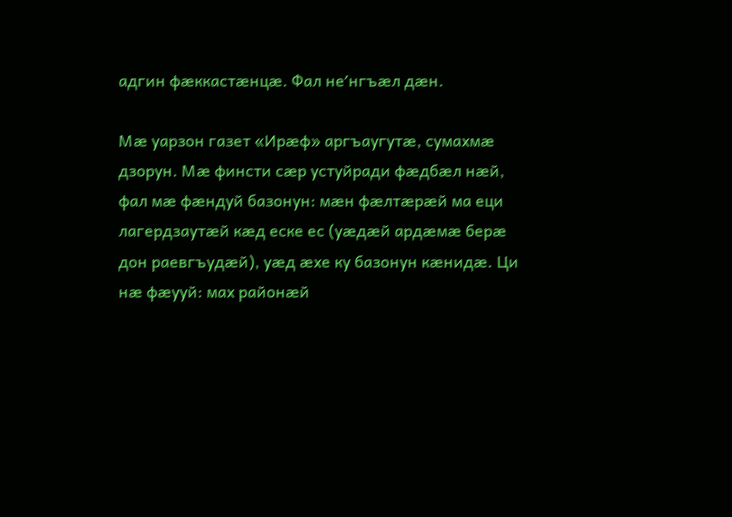адгин фæккастæнцæ. Фал неʹнгъæл дæн.

Мæ уарзон газет «Ирæф» аргъаугутæ, сумахмæ дзорун. Мæ финсти сæр устуйради фæдбæл нæй, фал мæ фæндуй базонун: мæн фæлтæрæй ма еци лагердзаутæй кæд еске ес (уæдæй ардæмæ берæ дон раевгъудæй), уæд æхе ку базонун кæнидæ. Ци нæ фæууй: мах районæй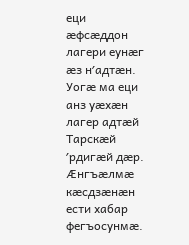еци æфсæддон лагери еунæг æз нʹадтæн. Уогæ ма еци анз уæхæн лагер адтæй Тарскæй ʹрдигæй дæр. Æнгъæлмæ кæсдзæнæн ести хабар фегъосунмæ.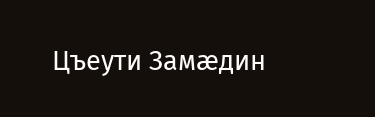Цъеути Замæдин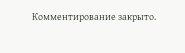Комментирование закрыто.